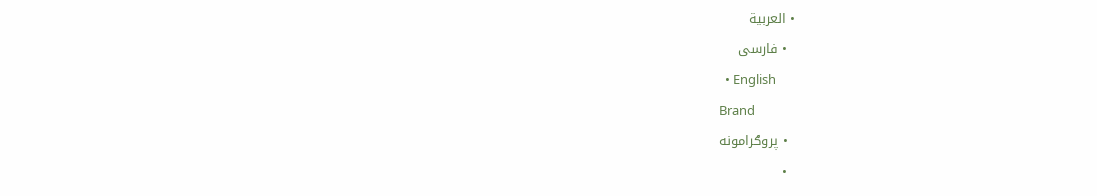• العربية
  • فارسی
  • English
Brand
  • پروګرامونه
  •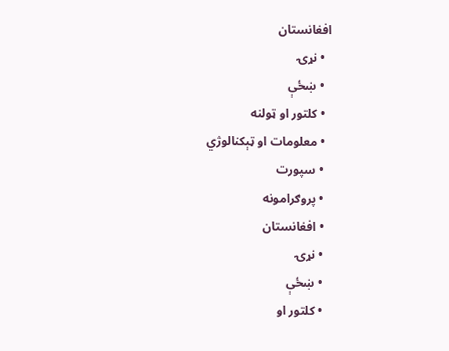افغانستان
  • نړۍ
  • ښځې
  • کلتور او ټولنه
  • معلومات او ټېکنالوژي
  • سپورت
  • پروګرامونه
  • افغانستان
  • نړۍ
  • ښځې
  • کلتور او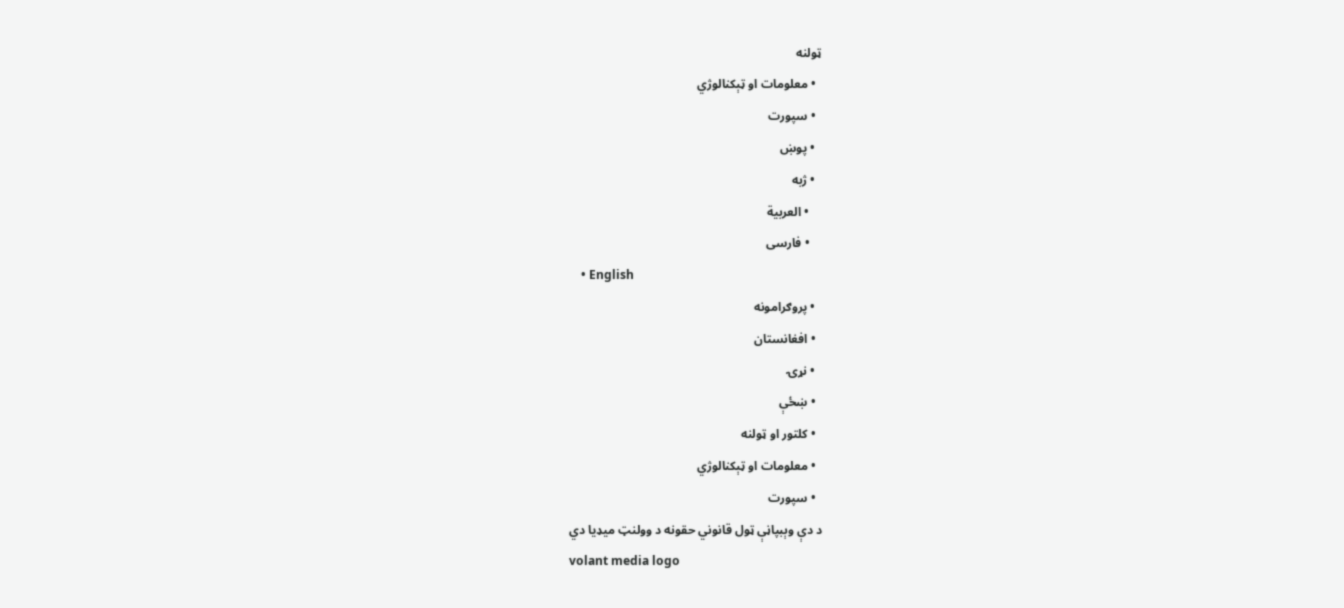ټولنه
  • معلومات او ټېکنالوژي
  • سپورت
  • پوښ
  • ژبه
    • العربية
    • فارسی
    • English
  • پروګرامونه
  • افغانستان
  • نړۍ
  • ښځې
  • کلتور او ټولنه
  • معلومات او ټېکنالوژي
  • سپورت
د دې وېبپاڼې ټول قانوني حقونه د وولنټ میډیا دي
volant media logo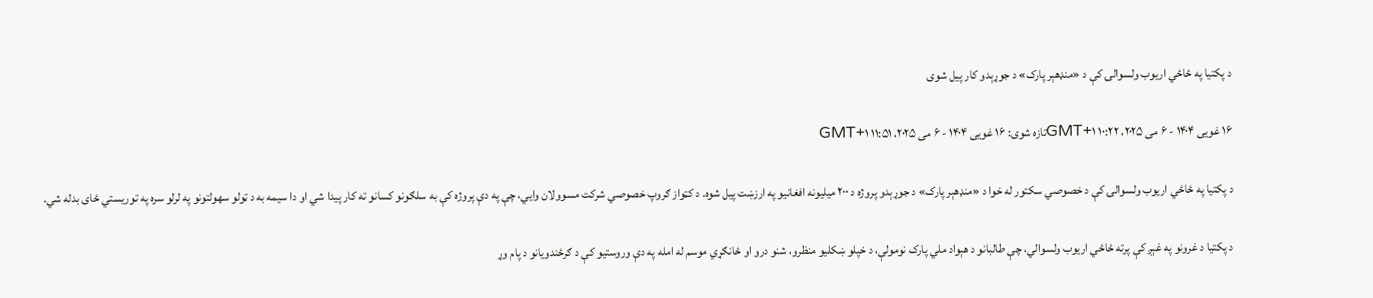د پکتیا په ځاځي اریوب ولسوالۍ کې د «منډهېر پارک» د جوړېدو کار پيل شوی

۱۶ غویی ۱۴۰۴ - ۶ می ۲۰۲۵، ۱۰:۲۲ GMT+۱تازه شوی: ۱۶ غویی ۱۴۰۴ - ۶ می ۲۰۲۵، ۱۱:۵۱ GMT+۱

د پکتیا په ځاځي اریوب ولسوالۍ کې د خصوصي سکتور له خوا د «منډهېر پارک» د جوړېدو پروژه د ۲۰۰ میلیونه افغانیو په ارزښت پیل شوه. د کټواز ګروپ خصوصي شرکت مسوولان وايي، چې په دې پروژه کې به سلګونو کسانو ته کار پیدا شي او دا سیمه به د ټولو سهولتونو په لرلو سره په توریستي ځای بدله شي.

د پکتیا د غرونو په غېږ کې پرته ځاځي اریوب ولسوالي، چې طالبانو د هېواد ملي پارک نومولې، د خپلو ښکلیو منظرو، شنو درو او ځانګړي موسم له امله په دې وروستیو کې د ګرځندویانو د پام وړ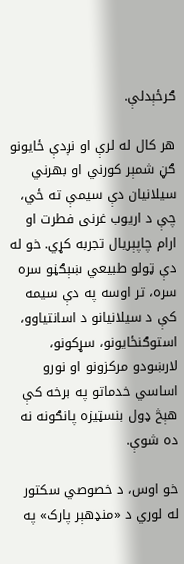ګرځېدلې.

هر کال له لرې او نږدې ځایونو ګڼ شمېر کورني او بهرني سیلانیان دې سیمې ته ځي، چې د اریوب غرنی فطرت او ارام چاپېریال تجربه کړي. خو له دې ټولو طبیعي ښېګڼو سره سره، تر اوسه په دې سیمه کې د سیلانیانو د اسانتیاوو، استوګنځایونو، سړکونو، لارښودو مرکزونو او نورو اساسي خدماتو په برخه کې هېڅ ډول بنسټیزه پانګونه نه ده شوې.

خو اوس، د خصوصي سکتور له لوري د «منډهېر پارک» په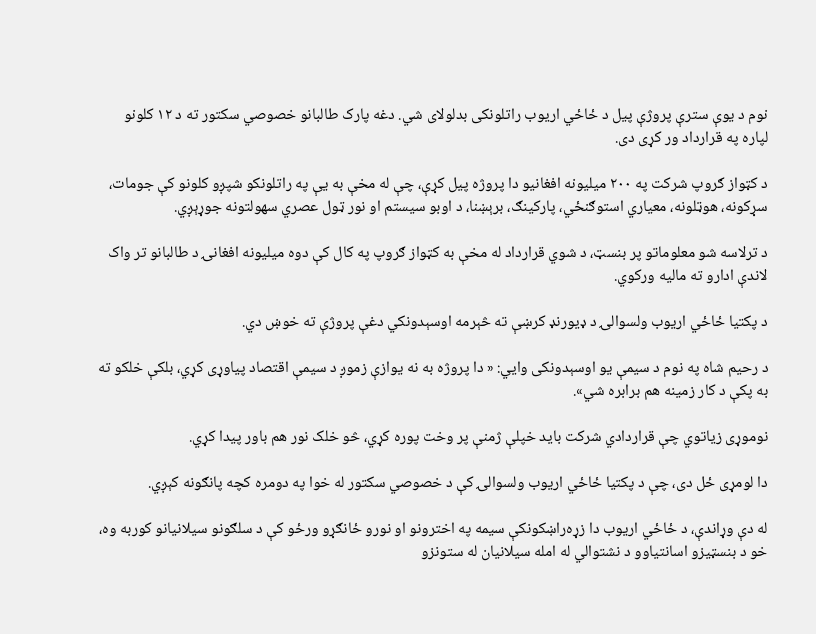نوم د یوې سترې پروژې پیل د ځاځي اریوب راتلونکی بدلولای شي. دغه پارک طالبانو خصوصي سکتور ته د ۱۲ کلونو لپاره په قرارداد ور کړی دی.

د کټواز ګروپ شرکت په ۲۰۰ میلیونه افغانیو دا پروژه پیل کړې، چې له مخې به یې په راتلونکو شپږو کلونو کې جومات، سړکونه، هوټلونه، معیاري استوګنځي، پارکینګ، برېښنا، د اوبو سیستم او نور ټول عصري سهولتونه جوړېږي.

د ترلاسه شو معلوماتو پر بنسټ، د شوي قرارداد له مخې به کټواز ګروپ په کال کې دوه میلیونه افغانۍ د طالبانو تر واک لاندې ادارو ته مالیه ورکوي.

د پکتیا ځاځي اریوب ولسوالۍ د ډيورنډ کرښې ته څېرمه اوسېدونکي دغې پروژې ته خوښ دي.

د رحیم شاه په نوم د سیمې یو اوسېدونکی وايي: « دا پروژه به نه یوازې زموږ د سیمې اقتصاد پیاوړی کړي، بلکې خلکو ته به پکې د کار زمینه هم برابره شي».

نوموړی زیاتوي چې قراردادي شرکت باید خپلې ژمنې پر وخت پوره کړي، څو خلک نور هم باور پیدا کړي.

دا لومړی ځل دی، چې د پکتیا ځاځي اریوب ولسوالۍ کې د خصوصي سکتور له خوا په دومره کچه پانګونه کېږي.

له دې وړاندې، د ځاځي اریوب دا زړه‌راښکونکې سیمه په اخترونو او نورو ځانګړو ورځو کې د سلګونو سیلانیانو کوربه وه، خو د بنسټیزو اسانتیاوو د نشتوالي له امله سیلانیان له ستونزو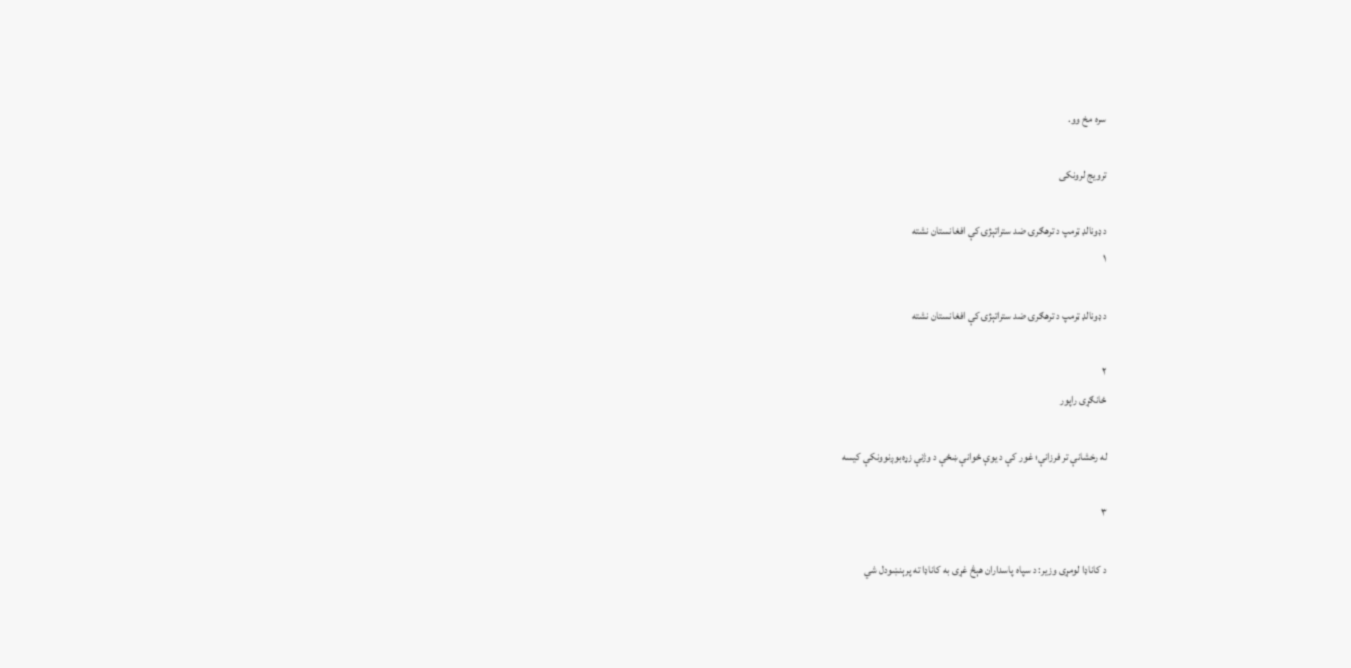سره مخ وو.

ترویج لرونکی

د ډونالډ ټرمپ د ترهګرۍ ضد ستراتېژۍ کې افغانستان نشته
۱

د ډونالډ ټرمپ د ترهګرۍ ضد ستراتېژۍ کې افغانستان نشته

۲
ځانګړی راپور

له رخشانې تر فرزانې؛ غور کې د یوې ځوانې ښځې د وژنې زړه‌بوږنوونکې کیسه

۳

د کاناډا لومړی وزیر: د سپاه پاسداران هېڅ غړی به کاناډا ته پرېنښودل شي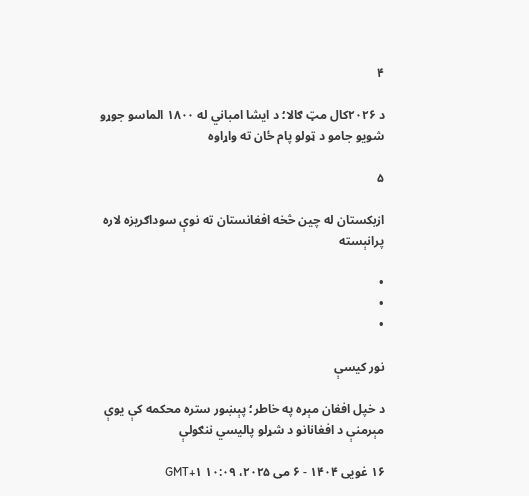۴

د ۲۰۲۶کال مټ ګالا؛ د ایشا امباني له ۱۸۰۰ الماسو جوړو شويو جامو د ټولو پام ځان ته واړاوه

۵

ازبکستان له چین څخه افغانستان ته نوې سوداګریزه لاره پرانېسته

•
•
•

نور کیسې

د خپل افغان مېړه په خاطر؛ پېښور ستره محکمه کې یوې مېرمنې د افغانانو د شړلو پالیسي ننګولې

۱۶ غویی ۱۴۰۴ - ۶ می ۲۰۲۵، ۱۰:۰۹ GMT+۱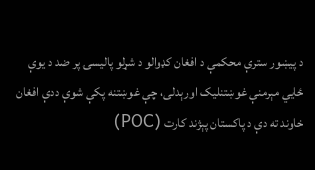د پيښور سترې محکمې د افغان کډوالو د شړلو پاليسۍ پر ضد د یوې ځايي مېرمنې غوښتنلیک اورېدلی، چې غوښتنه پکې شوې ددې افغان خاوند ته دې د پاکستان پېژند کارت (POC)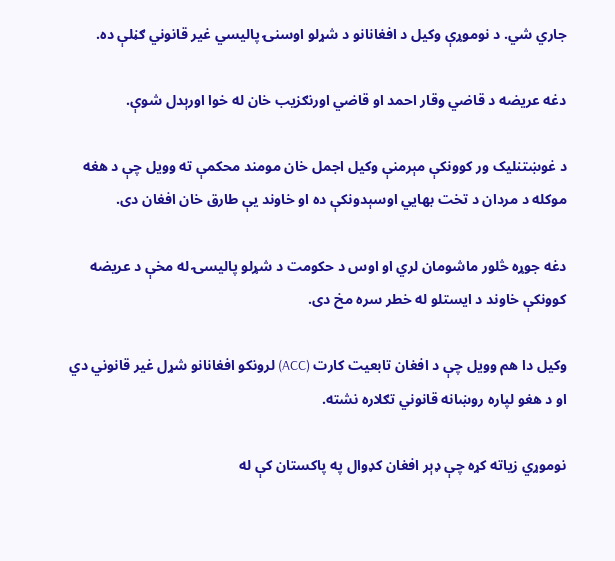جاري شي. د نوموړې وکیل د افغانانو د شړلو اوسنۍ پالیسي غیر قانوني ګڼلې ده.

دغه عريضه د قاضي وقار احمد او قاضي اورنګزيب خان له خوا اورېدل شوې.

د غوښتنلیک ور کوونکې مېرمنې وکيل اجمل خان مومند محکمې ته وويل چې د هغه موکله د مردان د تخت بهایي اوسېدونکې ده او خاوند یې طارق خان افغان دی.

دغه جوړه څلور ماشومان لري او اوس د حکومت د شړلو پاليسۍ له مخې د عريضه کوونکې خاوند د ايستلو له خطر سره مخ دی.

وکيل دا هم وويل چې د افغان تابعیت کارت (ACC) لرونکو افغانانو شړل غير قانوني دي او د هغو لپاره روښانه قانوني تګلاره نشته.

نوموړي زياته کړه چې ډېر افغان کډوال په پاکستان کې له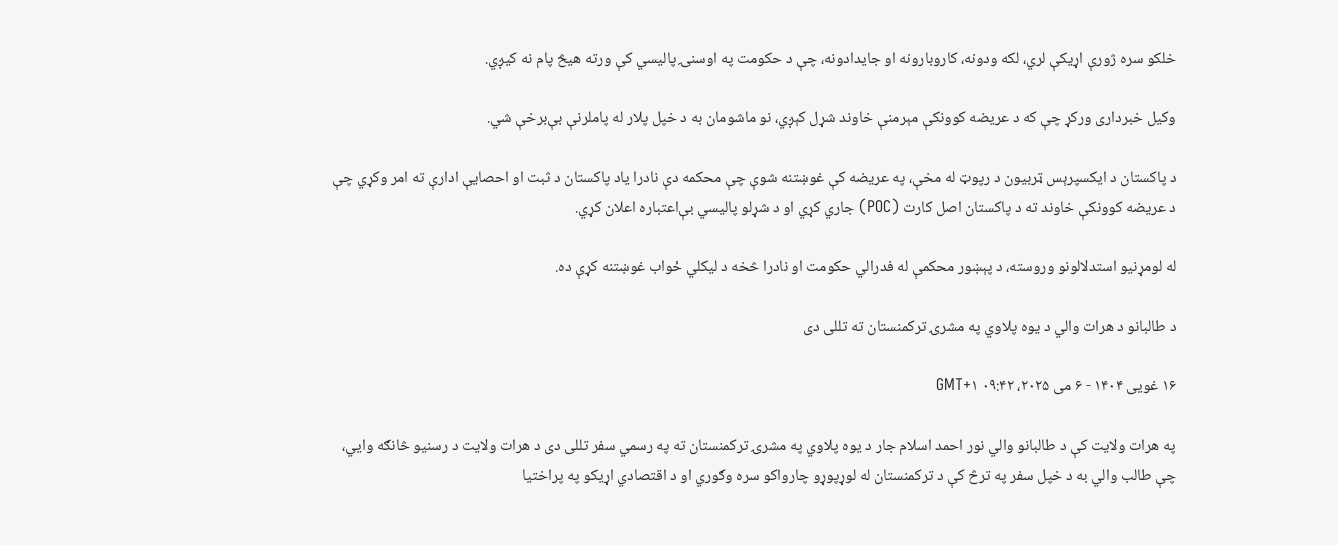خلکو سره ژورې اړيکې لري، لکه ودونه، کاروبارونه او جایدادونه، چې د حکومت په اوسنۍ پالیسي کې ورته هيڅ پام نه کیږي.

وکيل خبرداری ورکړ چې که د عريضه کوونکې مېرمنې خاوند شړل کېږي، نو ماشومان به د خپل پلار له پاملرنې بې‌برخې شي.

د پاکستان د ایکسپرېس ټربیون د رپوټ له مخې، په عريضه کې غوښتنه شوې چې محکمه دې نادرا یاد پاکستان د ثبت او احصایې ادارې ته امر وکړي چې د عريضه کوونکې خاوند ته د پاکستان اصل کارت (POC) جاري کړي او د شړلو پالیسي بې‌اعتباره اعلان کړي.

له لومړنيو استدلالونو وروسته، د پېښور محکمې له فدرالي حکومت او نادرا څخه د لیکلي ځواب غوښتنه کړې ده.

د طالبانو د هرات والي د یوه پلاوي په مشرۍ ترکمنستان ته تللی دی

۱۶ غویی ۱۴۰۴ - ۶ می ۲۰۲۵، ۰۹:۴۲ GMT+۱

په هرات ولایت کې د طالبانو والي نور احمد اسلام جار د یوه پلاوي په مشرۍ ترکمنستان ته په رسمي سفر تللی دی د هرات ولایت د رسنیو څانګه وایي، چې طالب والي به د خپل سفر په ترڅ کې د ترکمنستان له لوړپوړو چارواکو سره وګوري او د اقتصادي اړیکو په پراختیا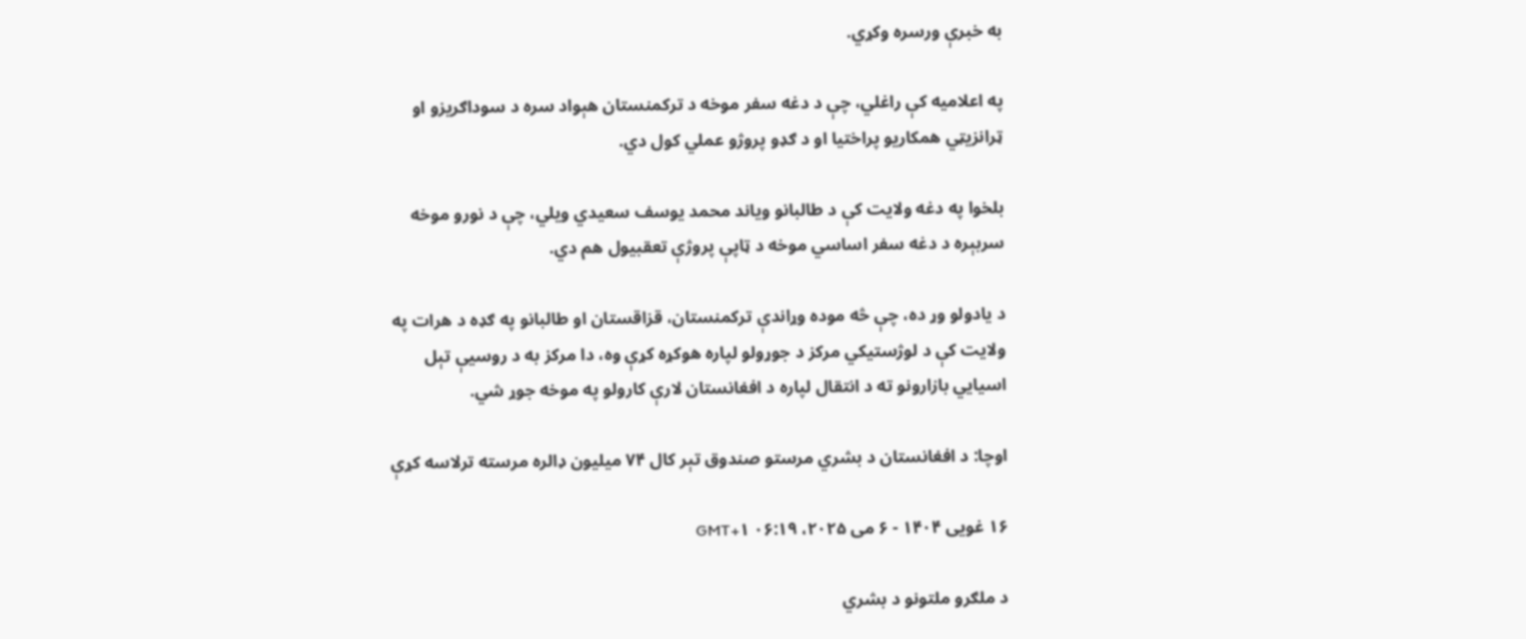به خبرې ورسره وکړي.

په اعلامیه کې راغلي، چې د دغه سفر موخه د ترکمنستان هېواد سره د سوداګریزو او ټرانزیټي همکاریو پراختیا او د ګډو پروژو عملي کول دي.

بلخوا په دغه ولایت کې د طالبانو ویاند محمد یوسف سعیدي ویلي، چې د نورو موخه سربېره د دغه سفر اساسي موخه د ټاپې پروژې تعقبیول هم دي.

د یادولو وړ ده، چې څه موده وړاندې ترکمنستان، قزاقستان او طالبانو په ګډه د هرات په ولایت کې د لوژستیکي مرکز د جوړولو لپاره هوکړه کړې وه، دا مرکز به د روسیې تېل اسیایي بازارونو ته د انتقال لپاره د افغانستان لارې کارولو په موخه جوړ شي.

اوچا: د افغانستان د بشري مرستو صندوق تېر کال ۷۴ میلیون ډالره مرسته ترلاسه کړې

۱۶ غویی ۱۴۰۴ - ۶ می ۲۰۲۵، ۰۶:۱۹ GMT+۱

د ملګرو ملتونو د بشري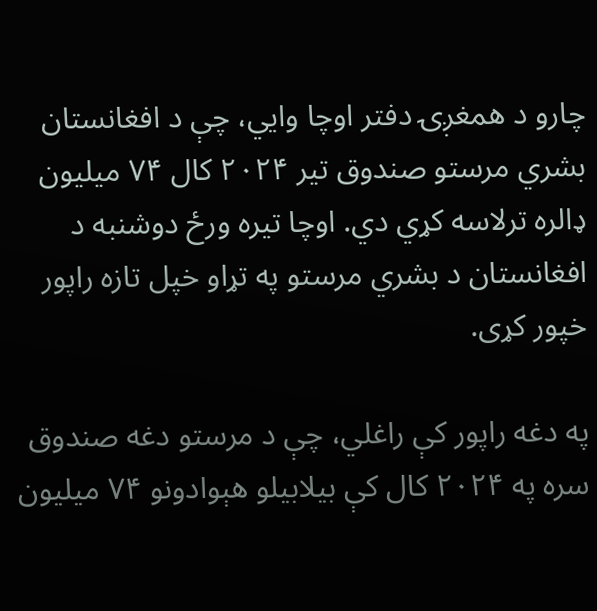چارو د همغږۍ دفتر اوچا وايي، چې د افغانستان بشري مرستو صندوق تیر ۲۰۲۴ کال ۷۴ میلیون ډالره ترلاسه کړي دي. اوچا تیره ورځ دوشنبه د افغانستان د بشري مرستو په تړاو خپل تازه راپور خپور کړی.

په دغه راپور کې راغلي، چې د مرستو دغه صندوق سره په ۲۰۲۴ کال کې بیلابیلو هېوادونو ۷۴ میلیون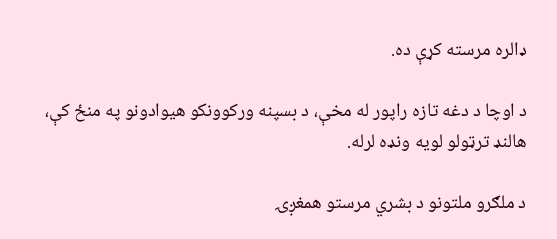ډالره مرسته کړې ده.

د اوچا د دغه تازه راپور له مخې، د بسپنه ورکوونکو هیوادونو په منځ کې، هالنډ ترټولو لویه ونډه لرله.

د ملګرو ملتونو د بشري مرستو همغږۍ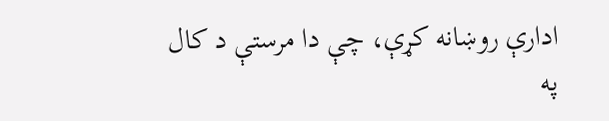ادارې روښانه کړې، چې دا مرستې د کال په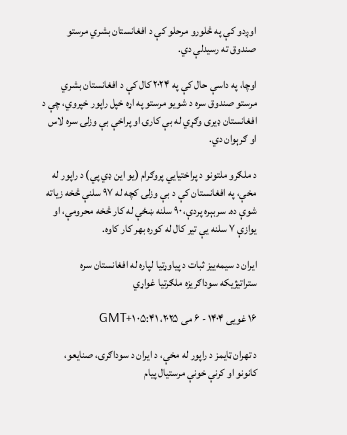اوږدو کې په څلورو مرحلو کې د افغانستان بشري مرستو صندوق ته رسیدلې دي.

اوچا، په داسې حال کې په ۲۰۲۴ کال کې د افغانستان بشري مرستو صندوق سره د شویو مرستو په اړه خپل راپور خپروي، چې د افغانستان ډیری وګړي له بې کارۍ او پراخې بې وزلۍ سره لاس او ګرېوان دي.

د ملګرو ملتونو د پراختیایي پروګرام (یو این ډي پي) د راپور له مخې، په افغانستان کې د بې وزلۍ کچه له ۹۷ سلنې څخه زیاته شوې ده. سربېره پردې، ۹۰ سلنه ښځې له کار څخه محرومې، او یوازې ۷ سلنه یې تیر کال له کوره بهر کار کاوه.

ایران د سیمه‌ییز ثبات د پیاوړتیا لپاره له افغانستان سره ستراتیژیکه سوداګریزه ملګرتیا غواړي

۱۶ غویی ۱۴۰۴ - ۶ می ۲۰۲۵، ۰۵:۴۱ GMT+۱

د تهران ټایمز د راپور له مخې، د ایران د سوداګرۍ، صنایعو، کانونو او کرنې خونې مرستیال پیام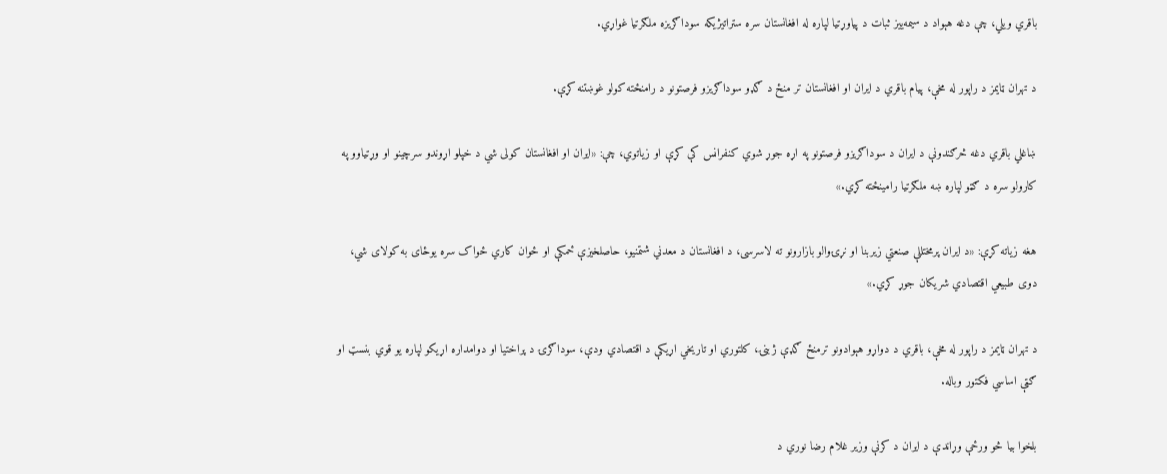باقري ویلي، چې دغه هېواد د سیمه‌ییز ثبات د پیاوړتیا لپاره له افغانستان سره ستراتیژیکه سوداګریزه ملګرتیا غواړي.

د تهران ټایمز د راپور له مخې، پیام باقري د ایران او افغانستان تر منځ د ګډو سوداګریزو فرصتونو د رامنځته کولو غوښتنه کړې.

ښاغلي باقري دغه څرګندونې د ایران د سوداګریزو فرصتونو په اړه جوړ شوي کنفرانس کې کړې او زیاتوي، چې: «ایران او افغانستان کولی شي د خپلو اړوندو سرچینو او وړتیاوو په کارولو سره د ګټو لپاره ښه ملګرتیا رامینځته کړي.»

هغه زیاته کړې: «د ایران پرمختللې صنعتي زیربنا او نړۍوالو بازارونو ته لاسرسی، د افغانستان د معدني شتمنیو، حاصلخیزې ځمکې او ځوان کاري ځواک سره یوځای به کولای شي، دوی طبیعي اقتصادي شریکان جوړ کړي.»

د تهران ټایمز د راپور له مخې، باقري د دواړو هېوادونو ترمنځ ګډې ژبنۍ، کلتوري او تاریخي اړیکې د اقتصادي ودې، سوداګرۍ د پراختیا او دوامداره اړیکو لپاره یو قوي بنسټ او ګټې اساسي فکتور وباله.

بلخوا بیا څو ورځې وړاندې د ایران د کرنې وزیر غلام رضا نوري د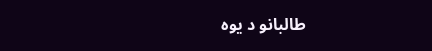طالبانو د یوه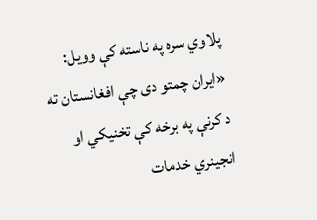پلاوي سره په ناسته کې وویل: «ایران چمتو دی چې افغانستان ته د کرنې په برخه کې تخنیکي او انجینري خدمات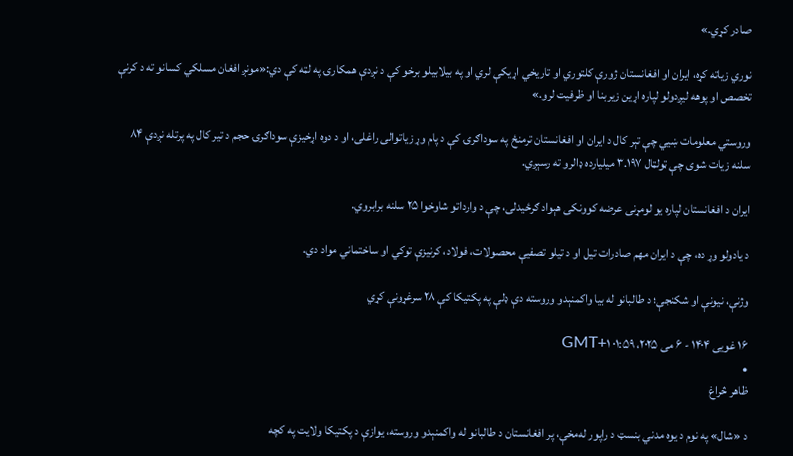صادر کړي.»

نوري زیاته کړه، ایران او افغانستان ژورې کلتوري او تاریخي اړیکې لري او په بیلابیلو برخو کې د نږدې همکارۍ په لټه کې دي:«مونږ افغان مسلکي کسانو ته د کرنې تخصص او پوهه لیږدولو لپاره اړین زیربنا او ظرفیت لرو.»

وروستي معلومات ښیي چې تېر کال د ایران او افغانستان ترمنځ په سوداګرۍ کې د پام وړ زیاتوالی راغلی، او د دوه اړخیزې سوداګرۍ حجم د تیر کال په پرتله نږدې ۸۴ سلنه زیات شوی چې ټولټال ۳.۱۹۷ میلیارده ډالرو ته رسېږي.

ایران د افغانستان لپاره یو لومړنی عرضه کوونکی هېواد ګرځیدلی، چې د وارداتو شاوخوا ۲۵ سلنه برابروي.

د یادولو وړ ده، چې د ایران مهم صادرات تیل او د تیلو تصفیې محصولات، فولاد، کرنیزې توکي او ساختماني مواد دي.

وژنې، نیونې او شکنجې؛ د طالبانو له بیا واکمنېدو وروسته دې ډلې په پکتیکا کې ۲۸ سرغړونې کړي

۱۶ غویی ۱۴۰۴ - ۶ می ۲۰۲۵، ۰۱:۵۹ GMT+۱
•
ظاهر څراغ

د «شال» په نوم د یوه مدني بنسټ د راپور له‌مخې، پر افغانستان د طالبانو له واکمنېدو وروسته، یوازې د پکتیکا ولایت په کچه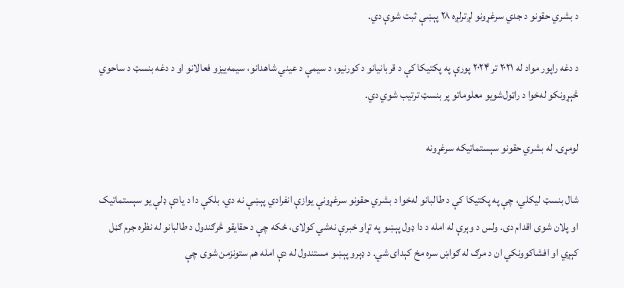د بشري حقونو د جدي سرغړونو لږترلږه ۲۸ پېښې ثبت شوې دي.

د دغه راپور مواد له ۲۰۲۱ تر ۲۰۲۴ پورې په پکتیکا کې د قربانیانو د کورنیو، د سیمې د عیني شاهدانو، سیمه‌ییزو فعالانو او د دغه بنسټ د ساحوي څېړونکو له‌خوا د راټول‌شویو معلوماتو پر بنسټ ترتیب شوي دي.

لومړی. له بشري حقونو سېستماتیکه سرغړونه

شال بنسټ لیکلي، چې په پکتیکا کې د طالبانو له‌خوا د بشري حقونو سرغړونې یوازې انفرادي پېښې نه دي، بلکې دا د یادې ډلې یو سېستماتیک او پلان شوی اقدام دی. ولس د وېرې له امله د دا ډول پېښو په تړاو خبرې نه‌شي کولای، ځکه چې د حقایقو څرګندول د طالبانو له نظره جرم ګڼل کېږي او افشاکوونکي ان د مرګ له ګواښ سره مخ کېدای شي. د ډېرو پېښو مستندول له دې امله هم ستونزمن شوی چې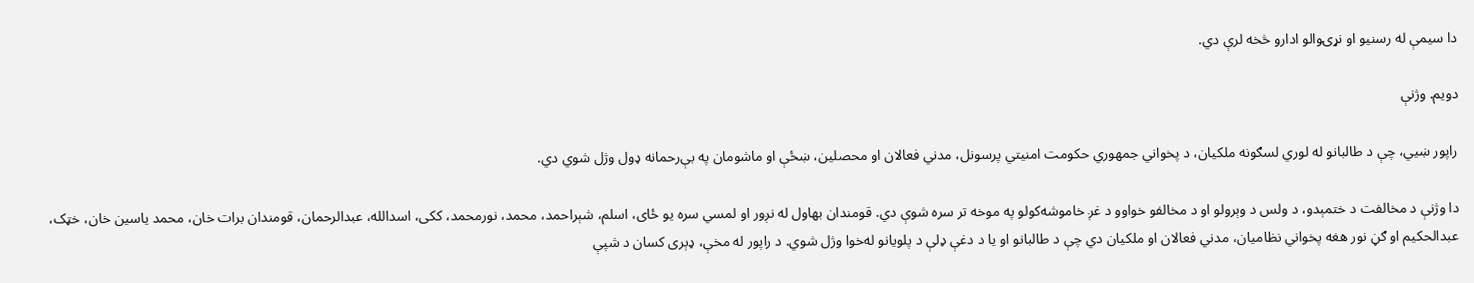دا سیمې له رسنیو او نړۍوالو ادارو څخه لرې دي.

دویم. وژنې

راپور ښيي، چې د طالبانو له لوري لسګونه ملکيان، د پخواني جمهوري حکومت امنیتي پرسونل، مدني فعالان او محصلین، ښځې او ماشومان په بې‌رحمانه ډول وژل شوي دي.

دا وژنې د مخالفت د ختمېدو، د ولس د وېرولو او د مخالفو خواوو د غږ خاموشه‌کولو په موخه تر سره شوې دي. قومندان بهاول له نږور او لمسي سره یو ځای، اسلم، شېراحمد، محمد، نورمحمد، ککی، اسدالله، عبدالرحمان، قومندان برات خان، محمد یاسین خان، خټک، عبدالحکیم او ګڼ نور هغه پخواني نظامیان، مدني فعالان او ملکيان دي چې د طالبانو او یا د دغې ډلې د پلویانو له‌خوا وژل شوي. د راپور له مخې، ډېری کسان د شپې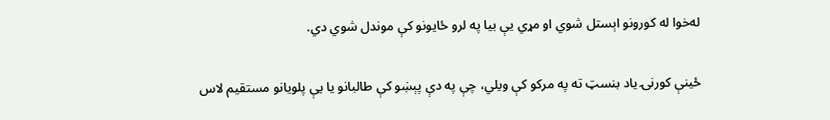له‌خوا له کورونو اېستل شوي او مړي یې بیا په لرو ځایونو کې موندل شوي دي.

ځینې کورنۍ یاد بنسټ ته په مرکو کې ویلي، چې په دې پېښو کې طالبانو یا یې پلویانو مستقیم لاس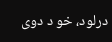درلود، خو د دوی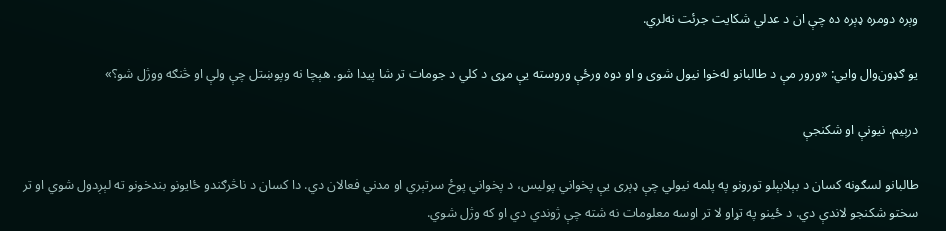وېره دومره ډېره ده چې ان د عدلي شکایت جرئت نه‌لري.

یو ګډون‌وال وايي: «ورور مې د طالبانو له‌خوا نیول شوی و او دوه ورځې وروسته یې مړی د کلي د جومات تر شا پیدا شو. هېچا نه وپوښتل چې ولې او څنګه ووژل شو؟»

درېیم. نیونې او شکنجې

طالبانو لسګونه کسان د بېلابېلو تورونو په پلمه نیولي چې ډېری یې پخواني پولیس، د پخواني پوځ سرتېري او مدني فعالان دي. دا کسان د ناڅرګندو ځایونو بندخونو ته لېږدول شوي او تر سختو شکنجو لاندې دي. د ځینو په تړاو لا تر اوسه معلومات نه شته چې ژوندي دي او که وژل شوي.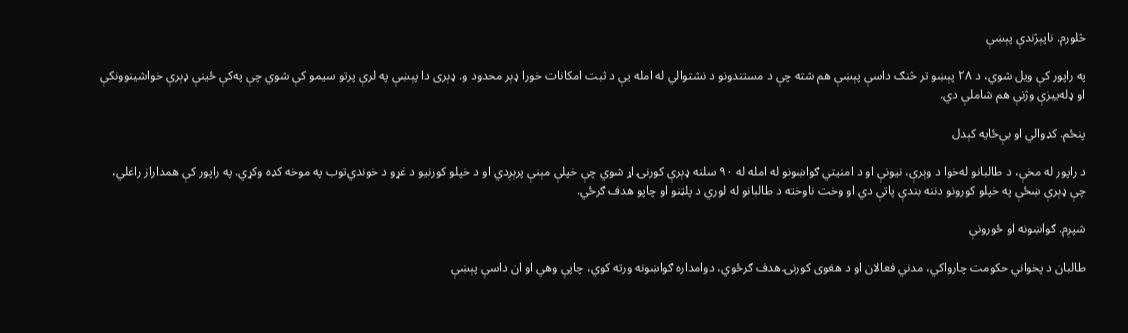څلورم. ناپېژندې پېښې

په راپور کې ویل شوي، د ۲۸ پېښو تر څنګ داسې پېښې هم شته چې د مستندونو د نشتوالي له امله یې د ثبت امکانات خورا ډېر محدود و. ډېری دا پېښې په لرې پرتو سیمو کې شوي چې په‌کې ځینې ډېرې خواشینوونکې او ډله‌ییزې وژنې هم شاملې دي.

پنځم. کډوالي او بې‌ځایه کېدل

د راپور له مخې، د طالبانو له‌خوا د وېرې، نیونې او د امنیتي ګواښونو له امله له ۹۰ سلنه ډېرې کورنۍ اړ شوي چې خپلې مېنې پرېږدي او د خپلو کورنیو د غړو د خوندي‌توب په موخه کډه وکړي. په راپور کې همداراز راغلي، چې ډېرې ښځې په خپلو کورونو دننه بندې پاتې دي او وخت ناوخته د طالبانو له لوري د پلټنو او چاپو هدف ګرځي.

شپږم. ګواښونه او ځورونې

طالبان د پخواني حکومت چارواکي، مدني فعالان او د هغوی کورنۍ هدف ګرځوي، دوامداره ګواښونه ورته کوي، چاپې وهي او ان داسې پېښې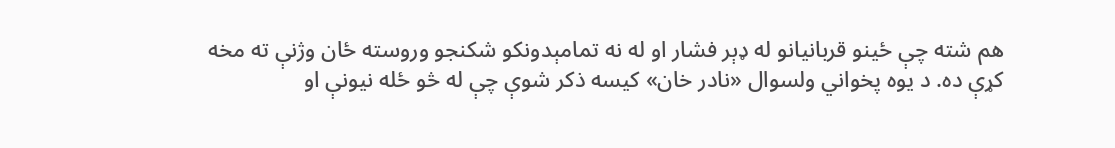هم شته چې ځینو قربانیانو له ډېر فشار او له نه تمامېدونکو شکنجو وروسته ځان وژنې ته مخه کړې ده. د یوه پخواني ولسوال «نادر خان» کیسه ذکر شوې چې له څو ځله نیونې او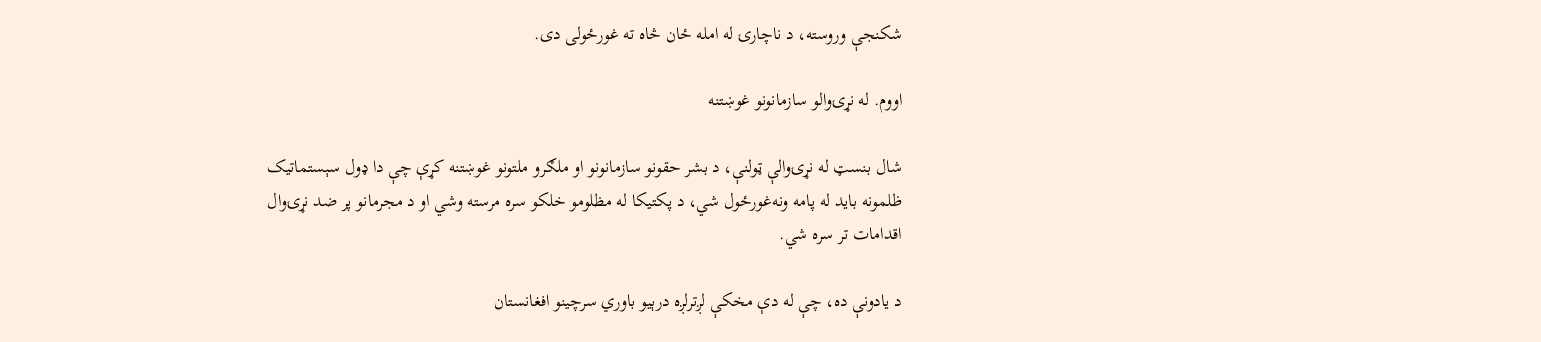شکنجې وروسته، د ناچارۍ له امله ځان څاه ته غورځولی دی.

اووم. له نړۍوالو سازمانونو غوښتنه

شال بنسټ له نړۍوالې ټولنې، د بشر حقونو سازمانونو او ملګرو ملتونو غوښتنه کړې چې دا ډول سېستماتیک ظلمونه باید له پامه‌ ونه‌غورځول شي، د پکتیکا له مظلومو خلکو سره مرسته وشي او د مجرمانو پر ضد نړۍوال اقدامات تر سره شي.

د یادونې ده، چې له دې مخکې لږترلږه درېیو باوري سرچینو افغانستان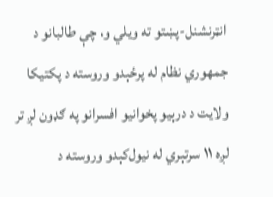انټرنشنل-پښتو ته ویلي و، چې طالبانو د جمهوري نظام له پرځېدو وروسته د پکتیکا ولایت د درېیو پخوانيو افسرانو په ګډون لږ تر لږه ۱۱ سرتېري له نیول‌کېدو وروسته د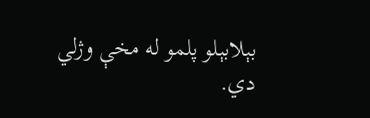بېلابېلو پلمو له مخې وژلي دي.